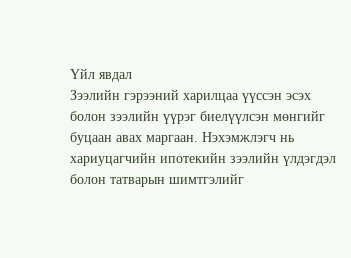Үйл явдал
Зээлийн гэрээний харилцаа үүссэн эсэх болон зээлийн үүрэг биелүүлсэн мөнгийг буцаан авах маргаан. Нэхэмжлэгч нь хариуцагчийн ипотекийн зээлийн үлдэгдэл болон татварын шимтгэлийг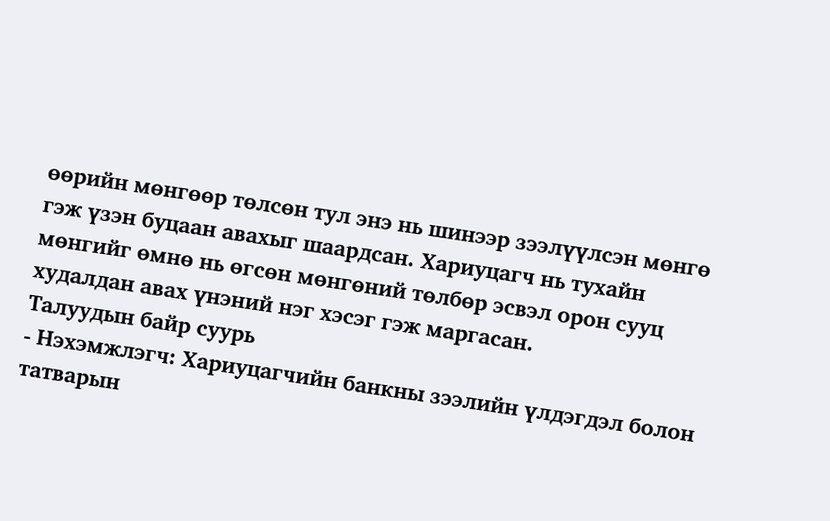өөрийн мөнгөөр төлсөн тул энэ нь шинээр зээлүүлсэн мөнгө гэж үзэн буцаан авахыг шаардсан. Хариуцагч нь тухайн мөнгийг өмнө нь өгсөн мөнгөний төлбөр эсвэл орон сууц худалдан авах үнэний нэг хэсэг гэж маргасан.
Талуудын байр суурь
- Нэхэмжлэгч: Хариуцагчийн банкны зээлийн үлдэгдэл болон татварын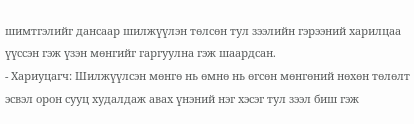шимтгэлийг дансаар шилжүүлэн төлсөн тул зээлийн гэрээний харилцаа үүссэн гэж үзэн мөнгийг гаргуулна гэж шаардсан.
- Хариуцагч: Шилжүүлсэн мөнгө нь өмнө нь өгсөн мөнгөний нөхөн төлөлт эсвэл орон сууц худалдаж авах үнэний нэг хэсэг тул зээл биш гэж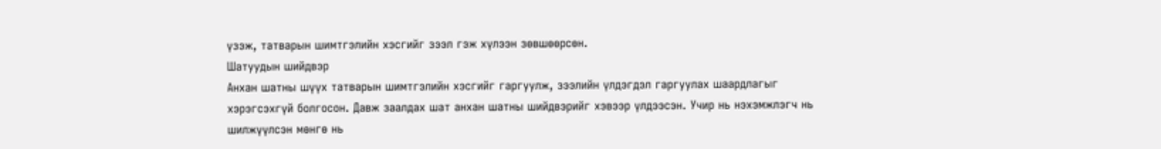үзэж, татварын шимтгэлийн хэсгийг зээл гэж хүлээн зөвшөөрсөн.
Шатуудын шийдвэр
Анхан шатны шүүх татварын шимтгэлийн хэсгийг гаргуулж, зээлийн үлдэгдэл гаргуулах шаардлагыг хэрэгсэхгүй болгосон. Давж заалдах шат анхан шатны шийдвэрийг хэвээр үлдээсэн. Учир нь нэхэмжлэгч нь шилжүүлсэн мөнгө нь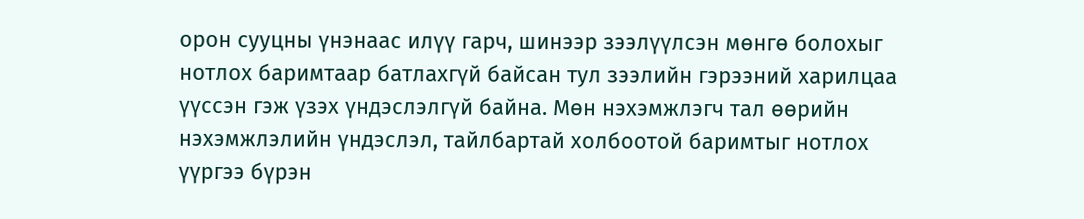орон сууцны үнэнаас илүү гарч, шинээр зээлүүлсэн мөнгө болохыг нотлох баримтаар батлахгүй байсан тул зээлийн гэрээний харилцаа үүссэн гэж үзэх үндэслэлгүй байна. Мөн нэхэмжлэгч тал өөрийн нэхэмжлэлийн үндэслэл, тайлбартай холбоотой баримтыг нотлох үүргээ бүрэн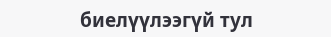биелүүлээгүй тул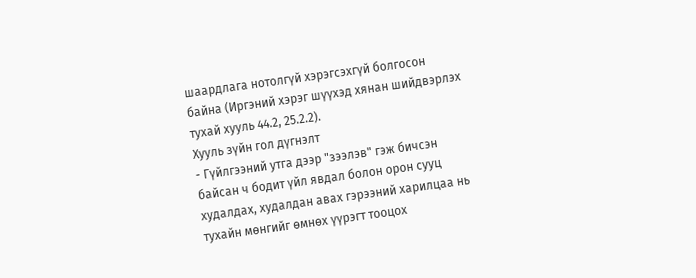шаардлага нотолгүй хэрэгсэхгүй болгосон байна (Иргэний хэрэг шүүхэд хянан шийдвэрлэх тухай хууль 44.2, 25.2.2).
Хууль зүйн гол дүгнэлт
- Гүйлгээний утга дээр "зээлэв" гэж бичсэн байсан ч бодит үйл явдал болон орон сууц худалдах, худалдан авах гэрээний харилцаа нь тухайн мөнгийг өмнөх үүрэгт тооцох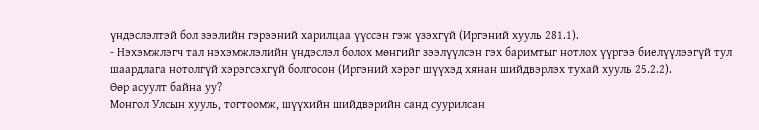үндэслэлтэй бол зээлийн гэрээний харилцаа үүссэн гэж үзэхгүй (Иргэний хууль 281.1).
- Нэхэмжлэгч тал нэхэмжлэлийн үндэслэл болох мөнгийг зээлүүлсэн гэх баримтыг нотлох үүргээ биелүүлээгүй тул шаардлага нотолгүй хэрэгсэхгүй болгосон (Иргэний хэрэг шүүхэд хянан шийдвэрлэх тухай хууль 25.2.2).
Өөр асуулт байна уу?
Монгол Улсын хууль, тогтоомж, шүүхийн шийдвэрийн санд суурилсан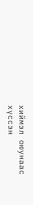хиймэл оюунаас хүссэн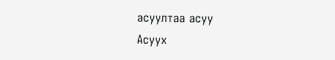асуултаа асуу
Асуух